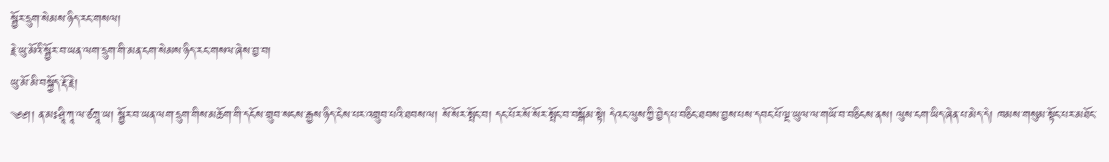སྦྱོར་དྲུག་སེམས་ཉིད་རང་གསལ།
རྗེ་ཡུ་མོའི་སྦྱོར་བ་ཡན་ལག་དྲུག་གི་མན་ངག་སེམས་ཉིད་རང་གསལ་ཞེས་བྱ་བ།
ཡུ་མོ་མི་བསྐྱོད་རྡོ་རྗེ།
༄༅།། ན་མཿཤྲཱི་ཀཱ་ལ་ཙཀྲཱ་ཡ། སྦྱོར་བ་ཡན་ལག་དྲུག་གིས་མཆོག་གི་དངོས་གྲུབ་སངས་རྒྱས་ཉིད་ངེས་པར་འགྲུབ་པའི་ཐབས་ལ། སོ་སོར་སྤོང་བ། དང་པོར་སོ་སོར་སྤོང་བ་བསྒོམ་སྟེ། དེའང་ལུས་ཀྱི་བྱེད་པ་བཅིང་ཐབས་བྱས་པས་དབང་པོ་ལྔ་ཡུལ་ལ་གཡོ་བ་བཅིངས་ནས། ལུས་ངག་ཡིད་ཞེན་པ་མེད་དེ། ཁམས་གསུམ་སྟོང་པར་མཐོང་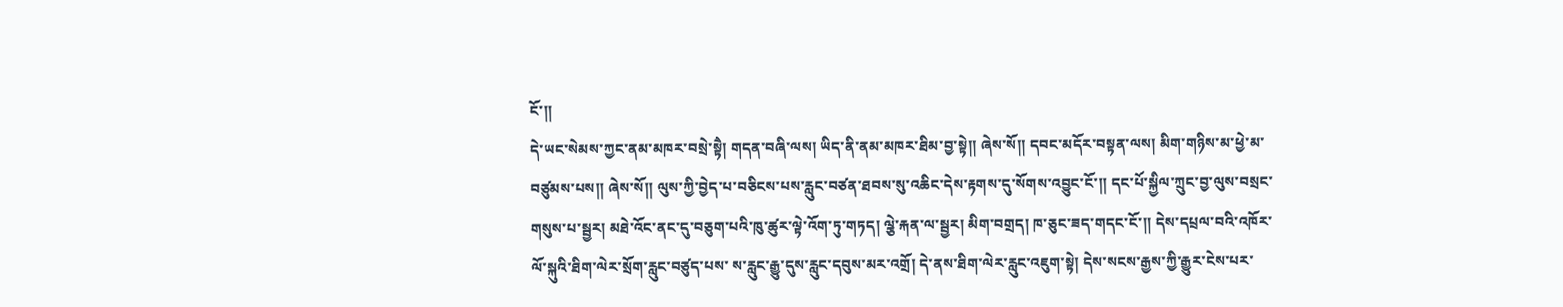ངོ་།།
དེ་ཡང་སེམས་ཀྱང་ནམ་མཁར་བསྲེ་སྟཻ། གདན་བཞི་ལས། ཡིད་ནི་ནམ་མཁར་ཐིམ་བྱ་སྟེ།། ཞེས་སོ།། དབང་མདོར་བསྟན་ལས། མིག་གཉིས་མ་ཕྱེ་མ་བཙུམས་པས།། ཞེས་སོ།། ལུས་ཀྱི་བྱེད་པ་བཅིངས་པས་རླུང་བཙན་ཐབས་སུ་འཆིང་དེས་རྟགས་དུ་སོགས་འབྱུང་ངོ་།། དང་པོ་སྐྱིལ་ཀྲུང་བྱ་ལུས་བསྲང་གསུས་པ་སྦྱར། མཐེ་འོང་ནང་དུ་བཅུག་པའི་ཁུ་ཚུར་ལྟེ་འོག་ཏུ་གཏད། ལྕེ་རྐན་ལ་སྦྱར། མིག་བགྲད། ཁ་ཅུང་ཟད་གདང་ངོ་།། དེས་དཔྲལ་བའི་འཁོར་ལོ་སྐུའི་ཐིག་ལེར་སྲོག་རླུང་བཙུད་པས་ ས་རླུང་རྒྱུ་དུས་རླུང་དབུས་མར་འགྲོ། དེ་ནས་ཐིག་ལེར་རླུང་འཇུག་སྟེ། དེས་སངས་རྒྱས་ཀྱི་རྒྱུར་ངེས་པར་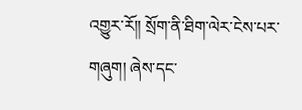འགྱུར་རོ།། སྲོག་ནི་ཐིག་ལེར་ངེས་པར་གཞུག། ཞེས་དང་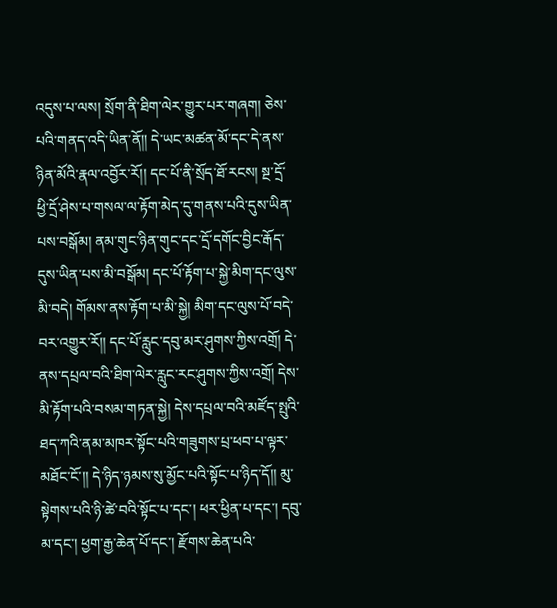འདུས་པ་ལས། སྲོག་ནི་ཐིག་ལེར་གྱུར་པར་གཞག། ཅེས་པའི་གནད་འདི་ཡིན་ནོ།། དེ་ཡང་མཚན་མོ་དང་དེ་ནས་ཉིན་མོའི་རྣལ་འབྱོར་རོ།། དང་པོ་ནི་སྲོད་ཐོ་རངས། སྔ་དྲོ་ཕྱི་དྲོ་ཤེས་པ་གསལ་ལ་རྟོག་མེད་དུ་གནས་པའི་དུས་ཡིན་པས་བསྒོམ། ནམ་གུང་ཉིན་གུང་དང་དྲོ་དགོང་བྱིང་རྒོད་དུས་ཡིན་པས་མི་བསྒོམ། དང་པོ་རྟོག་པ་སྐྱེ་མིག་དང་ལུས་མི་བདེ། གོམས་ནས་རྟོག་པ་མི་སྐྱེ། མིག་དང་ལུས་པོ་བདེ་བར་འགྱུར་རོ།། དང་པོ་རླུང་དབུ་མར་ཤུགས་ཀྱིས་འགྲོ། དེ་ནས་དཔྲལ་བའི་ཐིག་ལེར་རླུང་རང་ཤུགས་ཀྱིས་འགྲོ། དེས་མི་རྟོག་པའི་བསམ་གཏན་སྐྱེ། དེས་དཔྲལ་བའི་མཛོད་སྤུའི་ཐད་ཀའི་ནམ་མཁར་སྟོང་པའི་གཟུགས་པྲ་ཕབ་པ་ལྟར་མཐོང་ངོ་།། དེ་ཉིད་ཉམས་སུ་མྱོང་པའི་སྟོང་པ་ཉིད་དོ།། མུ་སྟེགས་པའི་ཉི་ཚེ་བའི་སྟོང་པ་དང་། ཕར་ཕྱིན་པ་དང་། དབུ་མ་དང་། ཕྱག་རྒྱ་ཆེན་པོ་དང་། རྫོགས་ཆེན་པའི་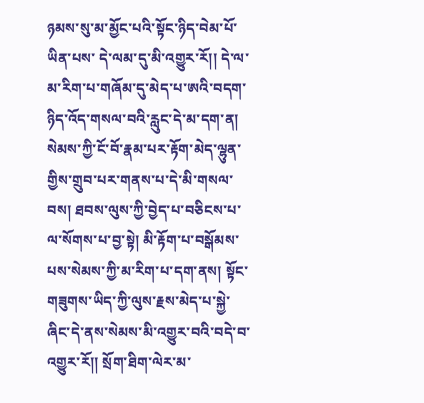ཉམས་སུ་མ་མྱོང་པའི་སྟོང་ཉིད་བེམ་པོ་ཡིན་པས་ དེ་ལམ་དུ་མི་འགྱུར་རོ།། དེ་ལ་མ་རིག་པ་གཞོམ་དུ་མེད་པ་ཨའི་བདག་ཉིད་འོད་གསལ་བའི་རླུང་དེ་མ་དག་ན། སེམས་ཀྱི་ངོ་བོ་རྣམ་པར་རྟོག་མེད་ལྷུན་གྱིས་གྲུབ་པར་གནས་པ་དེ་མི་གསལ་བས། ཐབས་ལུས་ཀྱི་བྱེད་པ་བཅིངས་པ་ལ་སོགས་པ་བྱ་སྟེ། མི་རྟོག་པ་བསྒོམས་པས་སེམས་ཀྱི་མ་རིག་པ་དག་ནས། སྟོང་གཟུགས་ཡིད་ཀྱི་ལུས་རྗས་མེད་པ་སྐྱེ་ཞིང་དེ་ནས་སེམས་མི་འགྱུར་བའི་བདེ་བ་འགྱུར་རོ།། སྲོག་ཐིག་ལེར་མ་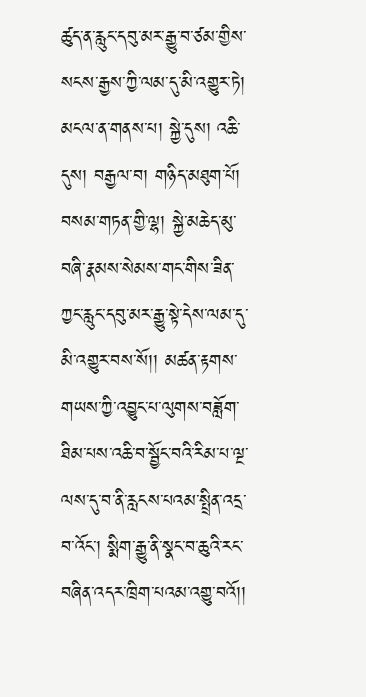ཚུད་ན་རླུང་དབུ་མར་རྒྱུ་བ་ཙམ་གྱིས་སངས་རྒྱས་ཀྱི་ལམ་དུ་མི་འགྱུར་ཏེ། མངལ་ན་གནས་པ། སྐྱེ་དུས། འཆི་དུས། བརྒྱལ་བ། གཉིད་མཐུག་པོ། བསམ་གཏན་གྱི་ལྷ། སྐྱེ་མཆེད་མུ་བཞི་རྣམས་སེམས་གང་གིས་ཟིན་ཀྱང་རླུང་དབུ་མར་རྒྱུ་སྟེ་དེས་ལམ་དུ་མི་འགྱུར་བས་སོ།། མཚན་རྟགས་གཡས་ཀྱི་འབྱུང་པ་ལུགས་བཟློག་ཐིམ་པས་འཆི་བ་སྦྱོང་བའི་རིམ་པ་ལྔ་ལས་དུ་བ་ནི་རླངས་པའམ་སྤྲིན་འདྲ་བ་འོང་། སྨིག་རྒྱུ་ནི་སྣང་བ་ཆུའི་རང་བཞིན་འདར་ཁྲིག་པའམ་འགྱུ་བའོ།།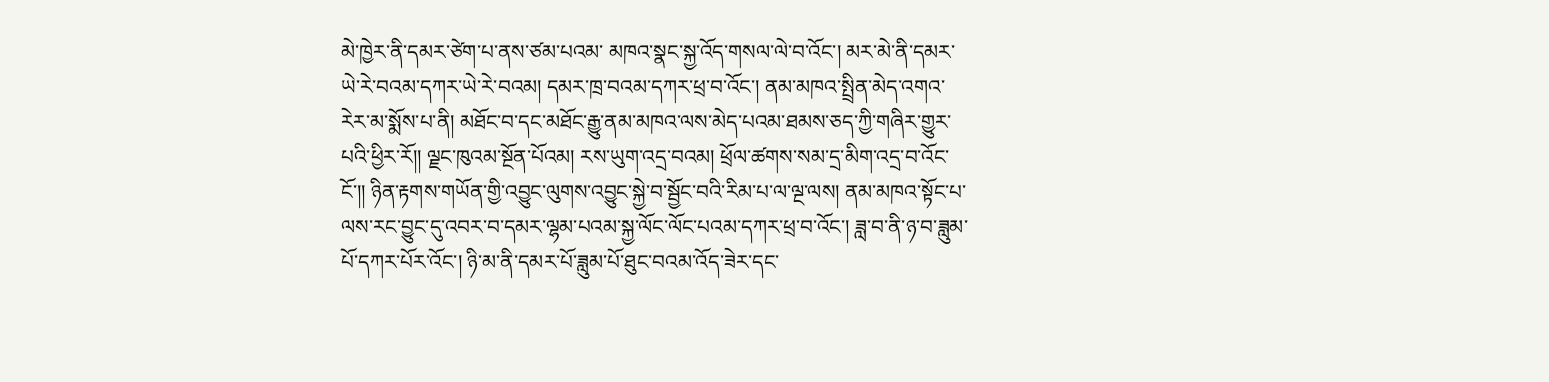མེ་ཁྱེར་ནི་དམར་ཙེག་པ་ནས་ཙམ་པའམ་ མཁའ་སྣང་སྐྱ་འོད་གསལ་ལེ་བ་འོང་། མར་མེ་ནི་དམར་ཡེ་རེ་བའམ་དཀར་ཡེ་རེ་བའམ། དམར་ཁྲ་བའམ་དཀར་ཕྲ་བ་འོང་། ནམ་མཁའ་སྤྲིན་མེད་འགའ་རེར་མ་སྨོས་པ་ནི། མཐོང་བ་དང་མཐོང་རྒྱུ་ནམ་མཁའ་ལས་མེད་པའམ་ཐམས་ཅད་ཀྱི་གཞིར་གྱུར་པའི་ཕྱིར་རོ།། ལྗང་ཁུའམ་སྔོན་པོའམ། རས་ཡུག་འདྲ་བའམ། ཕྲོལ་ཚགས་སམ་དྲ་མིག་འདྲ་བ་འོང་ངོ་།། ཉིན་རྟགས་གཡོན་གྱི་འབྱུང་ལུགས་འབྱུང་སྐྱེ་བ་སྦྱོང་བའི་རིམ་པ་ལ་ལྔ་ལས། ནམ་མཁའ་སྟོང་པ་ལས་རང་བྱུང་དུ་འབར་བ་དམར་ལྷམ་པའམ་སྐྱ་ལོང་ལོང་པའམ་དཀར་ཕྲ་བ་འོང་། ཟླ་བ་ནི་ཉ་བ་ཟླུམ་པོ་དཀར་པོར་འོང་། ཉི་མ་ནི་དམར་པོ་ཟླུམ་པོ་ཐུང་བའམ་འོད་ཟེར་དང་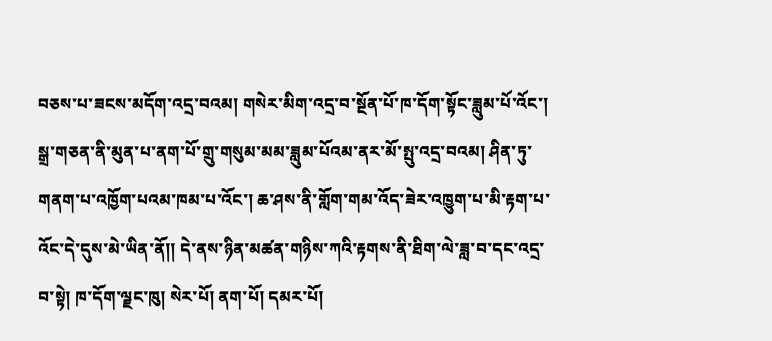བཅས་པ་ཟངས་མདོག་འདྲ་བའམ། གསེར་མིག་འདྲ་བ་སྔོན་པོ་ཁ་དོག་སྟོང་ཟླུམ་པོ་འོང་། སྒྲ་གཅན་ནི་མུན་པ་ནག་པོ་གྲུ་གསུམ་མམ་ཟླུམ་པོའམ་ནར་མོ་སྤུ་འདྲ་བའམ། ཤིན་ཏུ་གནག་པ་འཁྱོག་པའམ་ཁམ་པ་འོང་། ཆ་ཤས་ནི་གློག་གམ་འོད་ཟེར་འཁྱུག་པ་མི་རྟག་པ་འོང་དེ་དུས་མེ་ཡིན་ནོ།། དེ་ནས་ཉིན་མཚན་གཉིས་ཀའི་རྟགས་ནི་ཐིག་ལེ་ཟླ་བ་དང་འདྲ་བ་སྟེ། ཁ་དོག་ལྗང་ཁུ། སེར་པོ། ནག་པོ། དམར་པོ།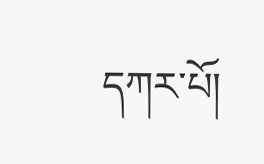དཀར་པོ།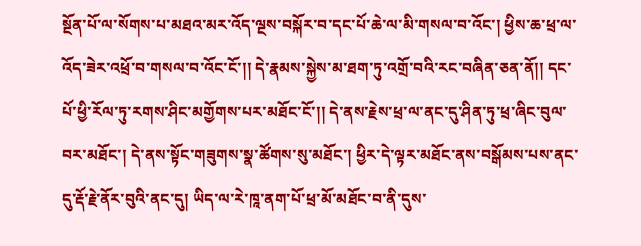སྔོན་པོ་ལ་སོགས་པ་མཐའ་མར་འོད་ལྔས་བསྐོར་བ་དང་པོ་ཆེ་ལ་མི་གསལ་བ་འོང་། ཕྱིས་ཆ་ཕྲ་ལ་འོད་ཟེར་འཕྲོ་བ་གསལ་བ་འོང་ངོ་།། དེ་རྣམས་སྐྱེས་མ་ཐག་ཏུ་འགྲོ་བའི་རང་བཞིན་ཅན་ནོ།། དང་པོ་ཕྱི་རོལ་ཏུ་རགས་ཤིང་མགྱོགས་པར་མཐོང་ངོ་།། དེ་ནས་རྗེས་ཕྲ་ལ་ནང་དུ་ཤིན་ཏུ་ཕྲ་ཞིང་བུལ་བར་མཐོང་། དེ་ནས་སྟོང་གཟུགས་སྣ་ཚོགས་སུ་མཐོང་། ཕྱིར་དེ་ལྟར་མཐོང་ནས་བསྒོམས་པས་ནང་དུ་རྡོ་རྗེ་ནོར་བུའི་ནང་དུ། ཡིད་ལ་རེ་ཁཱ་ནག་པོ་ཕྲ་མོ་མཐོང་བ་ནི་དུས་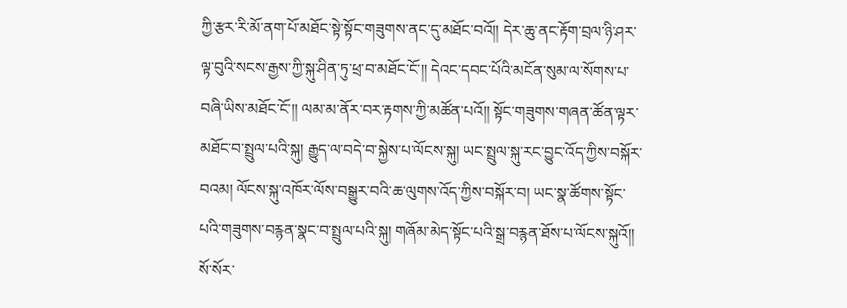ཀྱི་རྩར་རི་མོ་ནག་པོ་མཐོང་སྟེ་སྟོང་གཟུགས་ནང་དུ་མཐོང་བའོ།། དེར་ཆུ་ནང་རྟོག་བྲལ་ཉི་ཤར་ལྟ་བུའི་སངས་རྒྱས་ཀྱི་སྐུ་ཤིན་ཏུ་ཕྲ་བ་མཐོང་ངོ་།། དེའང་དབང་པོའི་མངོན་སུམ་ལ་སོགས་པ་བཞི་ཡིས་མཐོང་ངོ་།། ལམ་མ་ནོར་བར་རྟགས་ཀྱི་མཚོན་པའོ།། སྟོང་གཟུགས་གཞན་ཚོན་ལྟར་མཐོང་བ་སྤྲུལ་པའི་སྐུ། རྒྱུད་ལ་བདེ་བ་སྐྱེས་པ་ལོངས་སྐུ། ཡང་སྤྲུལ་སྐུ་རང་བྱུང་འོད་ཀྱིས་བསྐོར་བའམ། ལོངས་སྐུ་འཁོར་ལོས་བསྒྱུར་བའི་ཆ་ལུགས་འོད་ཀྱིས་བསྐོར་བ། ཡང་སྣ་ཚོགས་སྟོང་པའི་གཟུགས་བརྙན་སྣང་བ་སྤྲུལ་པའི་སྐུ། གཞོམ་མེད་སྟོང་པའི་སྒྲ་བརྙན་ཐོས་པ་ལོངས་སྐུའོ།། སོ་སོར་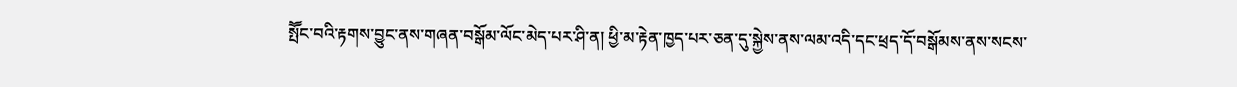སྤཽང་བའི་རྟགས་བྱུང་ནས་གཞན་བསྒོམ་ལོང་མེད་པར་ཤི་ན། ཕྱི་མ་རྟེན་ཁྱད་པར་ཅན་དུ་སྐྱེས་ནས་ལམ་འདི་དང་ཕྲད་དོ་བསྒོམས་ནས་སངས་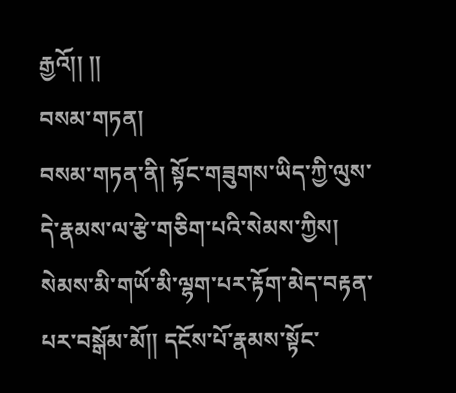རྒྱའོ།། །།
བསམ་གཏན།
བསམ་གཏན་ནི། སྟོང་གཟུགས་ཡིད་ཀྱི་ལུས་དེ་རྣམས་ལ་རྩེ་གཅིག་པའི་སེམས་ཀྱིས། སེམས་མི་གཡོ་མི་ལྷག་པར་རྟོག་མེད་བརྟན་པར་བསྒོམ་མོ།། དངོས་པོ་རྣམས་སྟོང་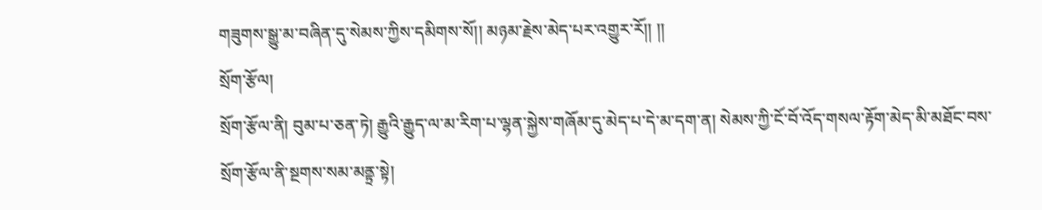གཟུགས་སྒྱུ་མ་བཞིན་དུ་སེམས་ཀྱིས་དམིགས་སོ།། མཉམ་རྗེས་མེད་པར་འགྱུར་རོ།། །།
སྲོག་རྩོལ།
སྲོག་རྩོལ་ནི། བུམ་པ་ཅན་ཏེ། རྒྱུའི་རྒྱུད་ལ་མ་རིག་པ་ལྷན་སྐྱེས་གཞོམ་དུ་མེད་པ་དེ་མ་དག་ན། སེམས་ཀྱི་ངོ་བོ་འོད་གསལ་རྟོག་མེད་མི་མཐོང་བས་སྲོག་རྩོལ་ནི་སྔགས་སམ་མནྟྲ་སྟེ།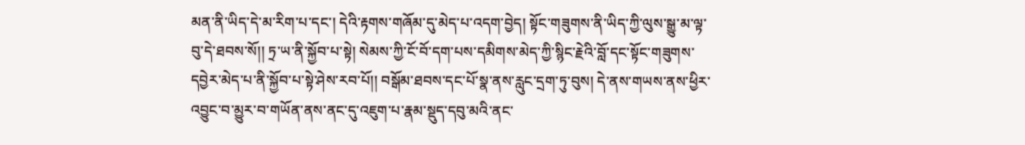མན་ནི་ཡིད་དེ་མ་རིག་པ་དང་། དེའི་རྟགས་གཞོམ་དུ་མེད་པ་འདག་བྱེད། སྟོང་གཟུགས་ནི་ཡིད་ཀྱི་ལུས་སྒྱུ་མ་ལྟ་བུ་དེ་ཐབས་སོ།། ཏྲ་ཡ་ནི་སྐྱོབ་པ་སྟེ། སེམས་ཀྱི་ངོ་བོ་དག་པས་དམིགས་མེད་ཀྱི་སྙིང་རྗེའི་བློ་དང་སྟོང་གཟུགས་དབྱེར་མེད་པ་ནི་སྐྱོབ་པ་སྟེ་ཤེས་རབ་པོ།། བསྒོམ་ཐབས་དང་པོ་སྣ་ནས་རླུང་དྲག་ཏུ་བུས། དེ་ནས་གཡས་ནས་ཕྱིར་འབྱུང་བ་མྱུར་བ་གཡོན་ནས་ནང་དུ་འཇུག་པ་རྣམ་སྡུད་དབུ་མའི་ནང་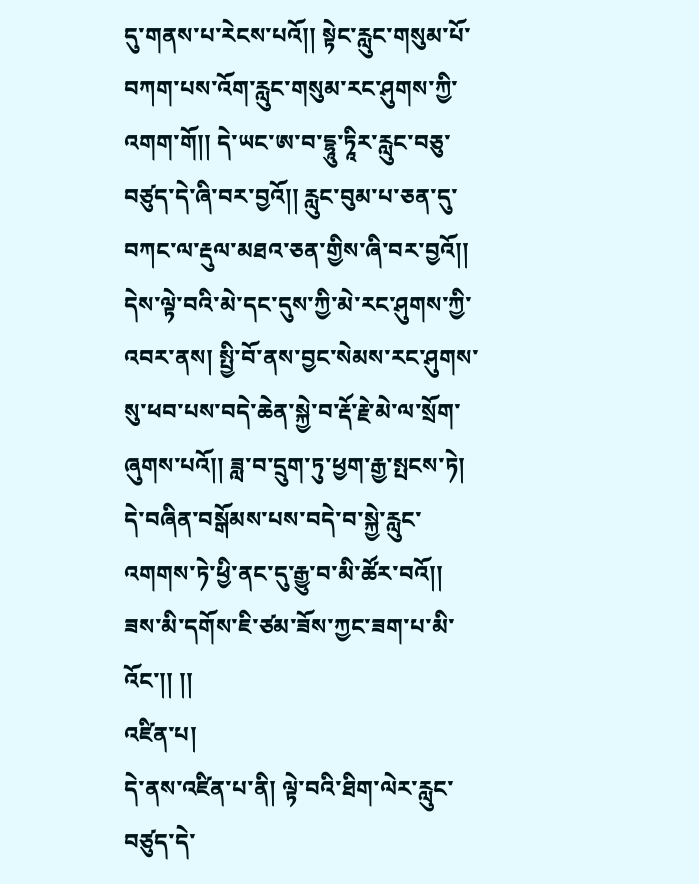དུ་གནས་པ་རེངས་པའོ།། སྟེང་རླུང་གསུམ་པོ་བཀག་པས་འོག་རླུང་གསུམ་རང་ཤུགས་ཀྱི་འགག་གོ།། དེ་ཡང་ཨ་བ་དྷཱུ་ཏཱིར་རླུང་བཅུ་བཙུད་དེ་ཞི་བར་བྱའོ།། རླུང་བུམ་པ་ཅན་དུ་བཀང་ལ་རྡུལ་མཐའ་ཅན་གྱིས་ཞི་བར་བྱའོ།། དེས་ལྟེ་བའི་མེ་དང་དུས་ཀྱི་མེ་རང་ཤུགས་ཀྱི་འབར་ནས། སྤྱི་བོ་ནས་བྱང་སེམས་རང་ཤུགས་སུ་ཕབ་པས་བདེ་ཆེན་སྐྱེ་བ་རྡོ་རྗེ་མེ་ལ་སྲོག་ཞུགས་པའོ།། ཟླ་བ་དྲུག་ཏུ་ཕྱག་རྒྱ་སྤངས་ཏེ། དེ་བཞིན་བསྒོམས་པས་བདེ་བ་སྐྱེ་རླུང་འགགས་ཏེ་ཕྱི་ནང་དུ་རྒྱུ་བ་མི་ཚོར་བའོ།། ཟས་མི་དགོས་ཇི་ཙམ་ཟོས་ཀྱང་ཟག་པ་མི་འོང་།། །།
འཛིན་པ།
དེ་ནས་འཛིན་པ་ནི། ལྟེ་བའི་ཐིག་ལེར་རླུང་བཙུད་དེ་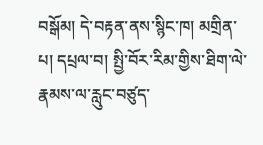བསྒོམ། དེ་བརྟན་ནས་སྙིང་ཁ། མགྲིན་པ། དཔྲལ་བ། སྤྱི་བོར་རིམ་གྱིས་ཐིག་ལེ་རྣམས་ལ་རླུང་བཙུད་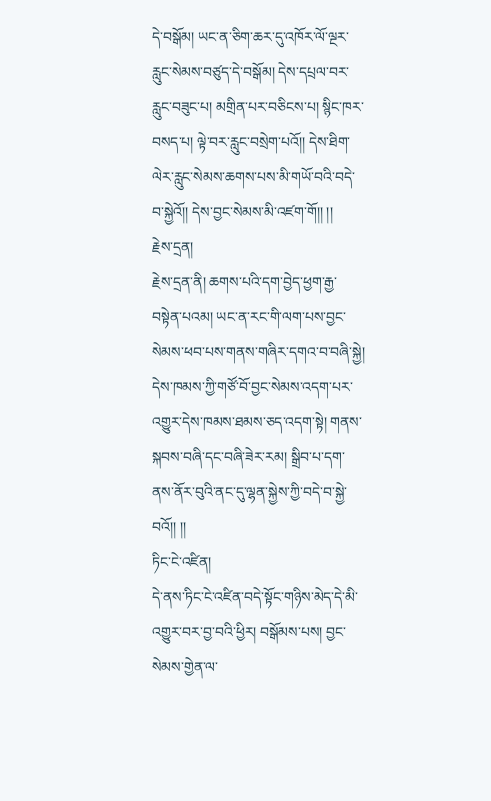དེ་བསྒོམ། ཡང་ན་ཅིག་ཆར་དུ་འཁོར་ལོ་ལྔར་རླུང་སེམས་བཙུད་དེ་བསྒོམ། དེས་དཔྲལ་བར་རླུང་བཟུང་པ། མགྲིན་པར་བཅིངས་པ། སྙིང་ཁར་བསད་པ། ལྟེ་བར་རླུང་བསྲེག་པའོ།། དེས་ཐིག་ལེར་རླུང་སེམས་ཆགས་པས་མི་གཡོ་བའི་བདེ་བ་སྐྱེའོ།། དེས་བྱང་སེམས་མི་འཛག་གོ།། །།
རྗེས་དྲན།
རྗེས་དྲན་ནི། ཆགས་པའི་དག་བྱེད་ཕྱག་རྒྱ་བསྟེན་པའམ། ཡང་ན་རང་གི་ལག་པས་བྱང་སེམས་ཕབ་པས་གནས་གཞིར་དགའ་བ་བཞི་སྐྱེ། དེས་ཁམས་ཀྱི་གཙོ་བོ་བྱང་སེམས་འདག་པར་འགྱུར་དེས་ཁམས་ཐམས་ཅད་འདག་སྟེ། གནས་སྐབས་བཞི་དང་བཞི་ཟེར་རམ། སྒྲིབ་པ་དག་ནས་ནོར་བུའི་ནང་དུ་ལྷན་སྐྱེས་ཀྱི་བདེ་བ་སྐྱེ་བའོ།། །།
ཏིང་ངེ་འཛིན།
དེ་ནས་ཏིང་ངེ་འཛིན་བདེ་སྟོང་གཉིས་མེད་དེ་མི་འགྱུར་བར་བྱ་བའི་ཕྱིར། བསྒོམས་པས། བྱང་སེམས་གྱེན་ལ་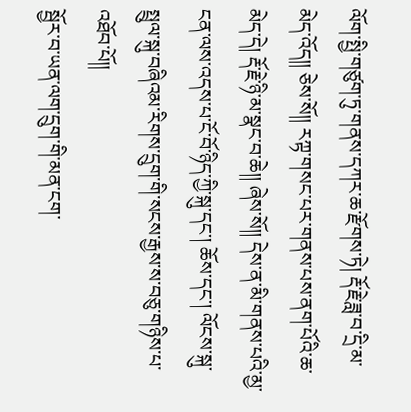ལོག་སྤྱི་གཙུག་ཏུ་གནས་དཀར་ཆ་རྫོགས་ཏེ། རྡོ་རྗེ་ཟླ་བ་དྲི་མ་མེད་འོད།། ཅེས་སོ།། རཀྟ་གསང་པར་གནས་པས་ནག་པོའི་ཆ་མེད་དེ། རྡོ་རྗེ་ཉི་མ་སྣང་བ་ཆེ།། ཞེས་སོ།། དེས་ན་མི་གནས་པའི་མྱ་ངན་ལས་འདས་པ་ངོ་བོ་ཉིད་ཀྱི་སྐུ་དང་། ཆོས་དང་། ལོངས་སྐུ་སྤྲུལ་སྐུ་བཞིའམ་རིགས་དྲུག་གི་སངས་རྒྱས་ས་བཅུ་གཉིས་པ་འཐོབ་པོ།།
སྦྱོར་བ་ཡན་ལག་དྲུག་གི་མན་ངག་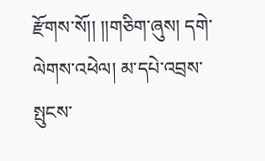རྫོགས་སོ།། །།གཅིག་ཞུས། དགེ་ལེགས་འཕེལ། མ་དཔེ་འབྲས་སྤུངས་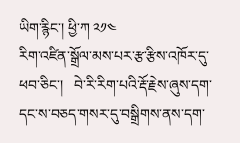ཡིག་རྙིང་། ཕྱི་ཀ ༢༡༤
རིག་འཛིན་སྒྲོལ་མས་པར་རྩ་རྩིས་འཁོར་དུ་ཕབ་ཅིང་།   བེ་རི་རིག་པའི་རྡོ་རྗེས་ཞུས་དག་དང་ས་བཅད་གསར་དུ་བསྒྲིགས་ནས་དག་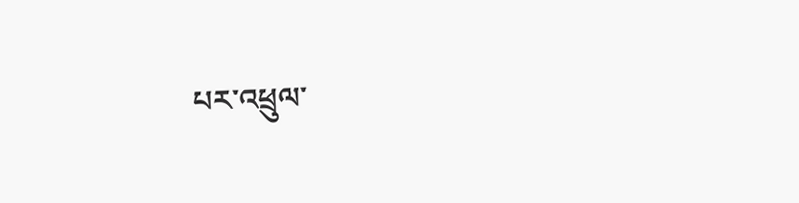པར་འཕྲུལ་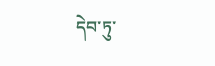དེབ་ཏུ་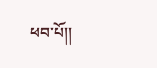ཕབ་པོ།།